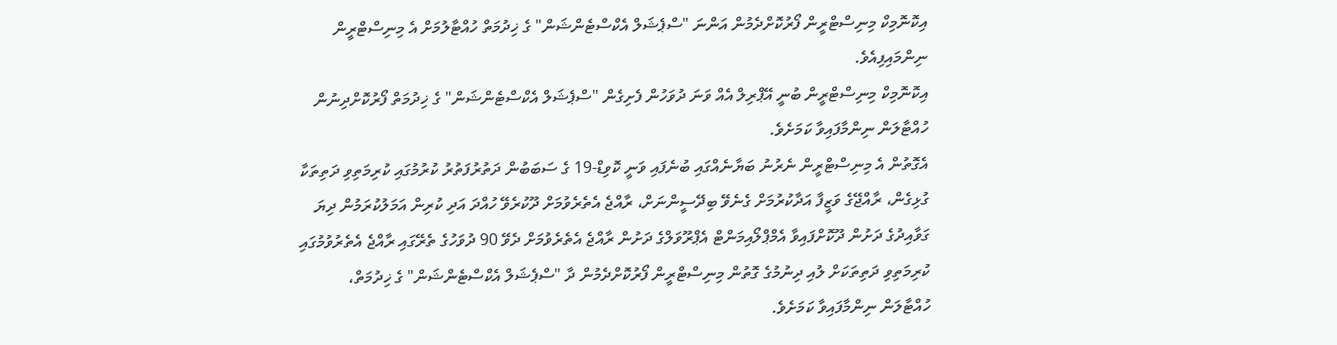އިކޮނޮމިކް މިނިސްޓްރީން ފޯރުކޮށްދެމުން އަންނަ "ސްޕެޝަލް އެކްސްޓެންޝަން" ގެ ޚިދުމަތް ހުއްޓާލުމަށް އެ މިނިސްޓްރީން ނިންމައިފިއެވެ.
އިކޮނޮމިކް މިނިސްޓްރީން ބުނީ އޭޕްރިލް އެއް ވަނަ ދުވަހުން ފެށިގެން "ސްޕެޝަލް އެކްސްޓެންޝަން" ގެ ޚިދުމަތް ފޯރުކޮށްދިނުން ހުއްޓާލަން ނިންމާފައިވާ ކަމަށެވެ.
އެގޮތުން އެ މިނިސްޓްރީން ނެރުނު ބަޔާނެއްގައި ބުނެފައި ވަނީ ކޮވިޑް-19 ގެ ސަބަބުން ދަތުރުފަތުރު ކުރުމުގައި ކުރިމަތިވި ދަތިތަކާ ގުޅިގެން، ރާއްޖޭގެ ވަޒީފާ އަދާކުރުމަށް ގެނެވޭ ބިދޭސީންނަށް، ރާއްޖެ އެތެރެވުމަށް ދޫކުރެވޭ ހުއްދަ އަދި ކުރިން އަމަލުކުރަމުން ދިޔަ ގަވާއިދުގެ ދަށުން ދޫކޮށްފައިވާ އެމްޕްލޯއިމަންޓް އެޕްރޫވަލްގެ ދަށުން ރާއްޖެ އެތެރެވުމަށް ދެވޭ 90 ދުވަހުގެ ތެރޭގައި ރާއްޖެ އެތެރުވުމުގައި ކުރިމަތިވި ދަތިތަކަށް ލުއި ދިނުމުގެ ގޮތުން މިނިސްޓްރީން ފޯރުކޮށްދެމުން ދާ "ސްޕެޝަލް އެކްސްޓެންޝަން" ގެ ޚިދުމަތް، ހުއްޓާލަން ނިންމާފައިވާ ކަމަށެވެ.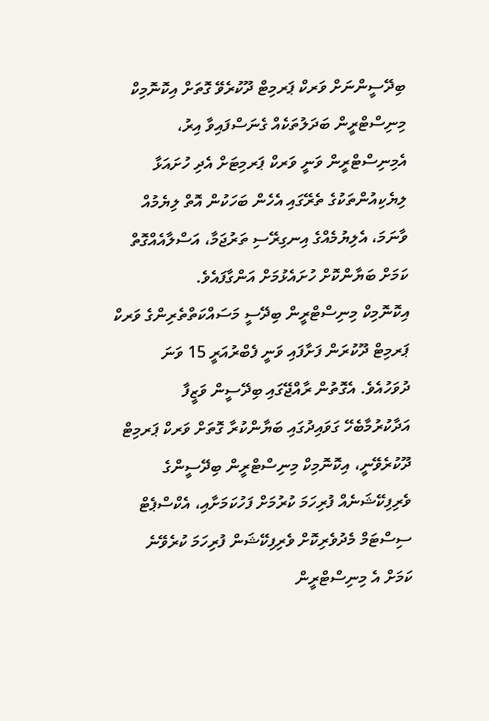ބިދޭސީންނަށް ވަރކް ޕަރމިޓް ދޫކުރެވޭ ގޮތަށް އިކޮނޮމިކް މިނިސްޓްރީން ބަދަލުތަކެއް ގެނަސްފައިވާ އިރު، އެމިނިސްޓްރީން ވަނީ ވަރކް ޕަރމިޓަށް އެދި ހުށައަޅާ ލިޔެކިއުންތަކުގެ ތެރޭގައި އެހެން ބަހަކުން އޮތް ލިޔެމުއް ވާނަމަ، އެލިޔުމެއްގެ އިނގިރޭސި ތަރުޖަމާ، އަސްލާއެއްގޮތް ކަމަށް ބަޔާންކޮށް ހުށައެޅުމަށް އަންގާފައެވެ.
އިކޮނޮމިކް މިނިސްޓްރީން ބިދޭސީ މަސައްކަތްތެރިންގެ ވަރކް ޕަރމިޓް ދޫކުރަން ފަށާފައި ވަނީ ފެބްރުއަރީ 15 ވަނަ ދުވަހުއެވެ. އެގޮތުން ރާއްޖޭގައި ބިދޭސީން ވަޒީފާ އަދާކުރުމާބެހޭ ގަވައިދުގައި ބަޔާންކުރާ ގޮތަށް ވަރކް ޕަރމިޓް ދޫކުރެވޭނީ، އިކޮނޮމިކް މިނިސްޓްރީން ބިދޭސީންގެ ވެރިފިކޭޝަނެއް ފުރިހަމަ ކުރުމަށް ފަހުކަމަށާއި، އެކްސްޕެޓް ސިސްޓަމް މެދުވެރިކޮށް ވެރިފިކޭޝަން ފުރިހަމަ ކުރެވޭނެ ކަމަށް އެ މިނިސްޓްރީން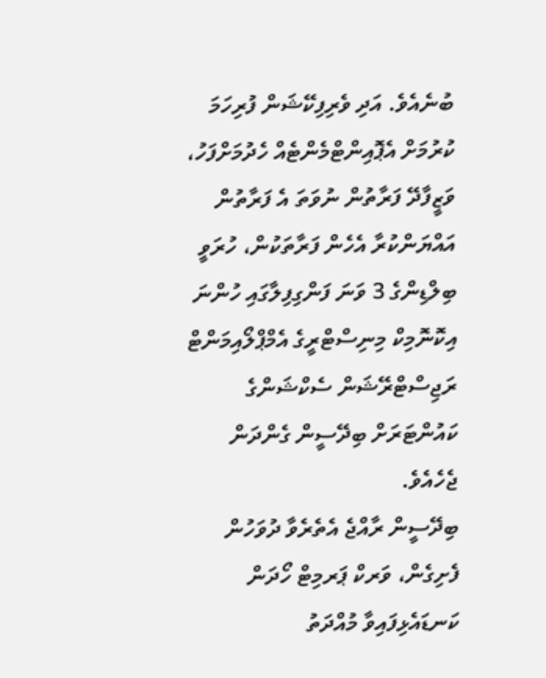ބުނެއެވެ. އަދި ވެރިފިކޭޝަން ފުރިހަމަ ކުރުމަށް އެޕޮއިންޓްމެންޓެއް ހެދުމަށްފަހު، ވަޒީފާދޭ ފަރާތުން ނުވަތަ އެ ފަރާތުން އައްޔަންކުރާ އެހެން ފަރާތަކުން، ހުރަވީ ބިލްޑިންގެ 3 ވަނަ ފަންގިފިލާގައި ހުންނަ އިކޮނޮމިކް މިނިސްޓްރީގެ އެމްޕްލޯއިމަންޓް ރަޖިސްޓްރޭޝަން ސެކްޝަންގެ ކައުންޓަރަށް ބިދޭސީން ގެންދަން ޖެހެއެވެ.
ބިދޭސީން ރާއްޖެ އެތެރެވާ ދުވަހުން ފެށިގެން، ވަރކް ޕަރމިޓް ހޯދަން ކަނޑައެޅިފައިވާ މުއްދަތު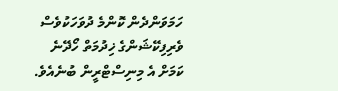ހަމަވަންދެން ކޮންމެ ދުވަހަކުވެސް ވެރިފިކޭޝަންގެ ޚިދުމަތް ހޯދޭނެ ކަމަށް އެ މިނިސްޓްރީން ބުނެއެވެ.